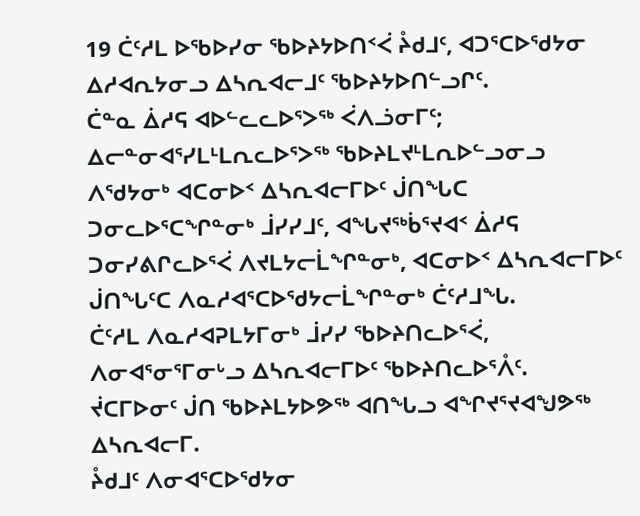19 ᑖᑦᓱᒪ ᐅᖃᐅᓯᓂ ᖃᐅᔨᔭᐅᑎᑉᐹ ᔧᑯᒧᑦ, ᐊᑐᕐᑕᐅᖁᔭᓂ ᐃᓱᐊᕆᔭᓂᓗ ᐃᓴᕆᐊᓕᒧᑦ ᖃᐅᔨᔭᐅᑎᓪᓗᒋᑦ.
ᑖᓐᓇ ᐄᓱᕋ ᐊᐅᓪᓚᓚᐅᕐᐳᖅ ᐹᐱᓘᓂᒥᑦ; ᐃᓕᓐᓂᐊᕐᓯᒪᒻᒪᕆᓚᐅᕐᐳᖅ ᖃᐅᔨᒪᔪᒻᒪᕆᐅᓪᓗᓂᓗ ᐱᖁᔭᓂᒃ ᐊᑕᓂᐅᑉ ᐃᓴᕆᐊᓕᒥᐅᑦ ᒎᑎᖓᑕ ᑐᓂᓚᐅᕐᑕᖏᓐᓂᒃ ᒨᓯᓯᒧᑦ, ᐊᖓᔪᖅᑳᕐᔪᐊᑉ ᐄᓱᕋ ᑐᓂᓯᕕᒋᓚᐅᕐᐹ ᐱᔪᒪᔭᓕᒫᖏᓐᓂᒃ, ᐊᑕᓂᐅᑉ ᐃᓴᕆᐊᓕᒥᐅᑦ ᒎᑎᖓᑦᑕ ᐱᓇᓱᐊᕐᑕᐅᖁᔭᓕᒫᖏᓐᓂᒃ ᑖᑦᓱᒧᖓ.
ᑖᑦᓱᒪ ᐱᓇᓱᐊᕈᒪᔭᒥᓂᒃ ᒨᓯᓯ ᖃᐅᔨᑎᓚᐅᕐᐹ, ᐱᓂᐊᕐᓂᕐᒥᓂᒡᓗ ᐃᓴᕆᐊᓕᒥᐅᑦ ᖃᐅᔨᑎᓚᐅᕐᐰᑦ.
ᔫᑕᒥᐅᓂᑦ ᒎᑎ ᖃᐅᔨᒪᔭᐅᕗᖅ ᐊᑎᖓᓗ ᐊᖏᔪᕐᔪᐊᖑᕗᖅ ᐃᓴᕆᐊᓕᒥ.
ᔧᑯᒧᑦ ᐱᓂᐊᕐᑕᐅᖁᔭᓂ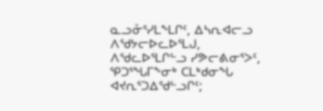ᓇᓗᓁᕐᓯᒪᖕᒪᒋᑦ, ᐃᓴᕆᐊᓕᓗ ᐱᖁᔭᓕᐅᓚᐅᕐᒪᒍ, ᐱᖁᓚᐅᕐᒪᒋᓪᓗ ᓯᕗᓕᕕᓂᕐᐳᑦ, ᕿᑐᕐᖓᒥᖕᓂᒃ ᑕᒪᒃᑯᓂᖓ ᐊᔪᕆᕐᑐᐃᖁᓪᓗᒋᑦ;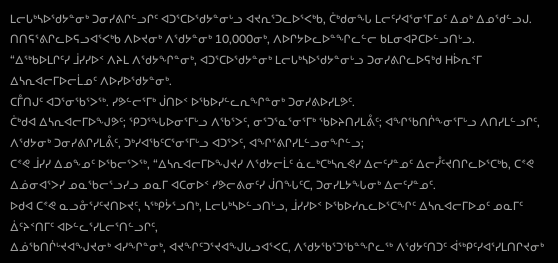ᒪᓕᒐᒃᓴᐅᖁᔭᓐᓂᒃ ᑐᓂᓯᕕᒋᓪᓗᒋᑦ ᐊᑐᕐᑕᐅᖁᔭᓐᓂᒡᓗ ᐊᔪᕆᕐᑐᓚᐅᕐᐸᒃᑲ, ᑖᒃᑯᓂᖓ ᒪᓕᑦᓯᐊᕐᓂᕐᒥᓄᑦ ᐃᓄᒃ ᐃᓄᖁᓪᓗᒍ.
ᑎᑎᕋᕐᕕᒋᓚᐅᕋᓗᐊᕐᐸᒃᑲ ᐱᐅᔪᓂᒃ ᐱᖁᔭᓐᓂᒃ 10,000ᓂᒃ, ᐱᐅᒋᔭᐅᓚᐅᓐᖏᓚᓪᓕ ᑲᒪᓂᐊᕈᑕᐅᓪᓗᑎᒡᓗ.
“ᐃᖅᑲᐅᒪᒋᑦᓯ ᒨᓯᓯᐅᑉ ᐱᔨᒪ ᐱᖁᔭᖏᓐᓂᒃ, ᐊᑐᕐᑕᐅᖁᔭᓐᓂᒃ ᒪᓕᒐᒃᓴᐅᖁᔭᓐᓂᒡᓗ ᑐᓂᓯᕕᒋᓚᐅᕋᒃᑯ ᕼᐆᕆᑉᒥ ᐃᓴᕆᐊᓕᒥᐅᓕᒫᓄᑦ ᐱᐅᓯᐅᖁᔭᓐᓂᒃ.
ᑕᒤᑎᒍᑦ ᐊᑐᕐᓂᖃᕐᐳᖅ. ᓯᕗᓪᓕᕐᒥᒃ ᒎᑎᐅᑉ ᐅᖃᐅᓯᓪᓚᕆᖏᓐᓂᒃ ᑐᓂᓯᕕᐅᓯᒪᕗᑦ.
ᑖᒃᑯᐊ ᐃᓴᕆᐊᓕᒥᐅᖑᕗᑦ; ᕿᑐᕐᖓᐅᓂᕐᒥᒡᓗ ᐱᖃᕐᐳᑦ, ᓂᕐᑐᕐᓇᕐᓂᕐᒥᒃ ᖃᐅᔨᑎᓯᒪᕔᑦ; ᐊᖏᖃᑎᒌᖕᓂᕐᒥᒡᓗ ᐱᑎᓯᒪᓪᓗᒋᑦ, ᐱᖁᔭᓂᒃ ᑐᓂᓯᕕᒋᓯᒪᕔᑦ, ᑐᒃᓯᐊᖃᑦᑕᕐᓂᕐᒥᒡᓗ ᐊᑐᕐᐳᑦ, ᐊᖏᕐᕕᒋᓯᒪᓪᓗᓂᖏᓪᓗ;
ᑕᕝᕙ ᒨᓯᓯ ᐃᓄᖕᓄᑦ ᐅᖃᓕᕐᐳᖅ, “ᐃᓴᕆᐊᓕᒥᐅᖑᔪᓯ ᐱᖁᔭᓕᒫᑦ ᓈᓚᒃᑕᒃᓴᕆᕙᓯ ᐃᓕᑦᓯᓐᓄᑦ ᐃᓕᓮᑦᔪᑎᒋᓚᐅᕐᑕᒃᑲ, ᑕᕝᕙ ᐃᓅᓂᐊᕐᐳᓯ ᓄᓇᖃᓕᕐᓗᓯᓗ ᓄᓇᒥ ᐊᑕᓂᐅᑉ ᓯᕗᓕᕕᓂᑦᓯ ᒎᑎᖓᑦᑕ, ᑐᓂᓯᒪᔭᖓᓂᒃ ᐃᓕᑦᓯᓐᓄᑦ.
ᐅᑯᐊ ᑕᕝᕙ ᓇᓗᓁᕐᓯᑦᔪᑎᐅᔪᑦ, ᓴᖅᑭᔮᕐᓗᑎᒃ, ᒪᓕᒐᒃᓴᐅᓪᓗᑎᒡᓗ, ᒨᓯᓯᐅᑉ ᐅᖃᐅᓯᕆᓚᐅᕐᑕᖏᑦ ᐃᓴᕆᐊᓕᒥᐅᓄᑦ ᓄᓇᒥᑦ ᐄᑦᔨᑉᑎᒥᑦ ᐊᐅᓪᓚᕐᓯᒪᓕᕐᑎᓪᓗᒋᑦ,
ᐃᓅᖃᑎᒌᒡᔪᐊᖑᔪᓂᒃ ᐊᓯᖏᓐᓂᒃ, ᐊᔪᖏᑦᑐᕐᔪᐊᖑᒐᓗᐊᕐᐸᑕ, ᐱᖁᔭᖃᕐᑐᖃᓐᖏᓚᖅ ᐱᖁᔭᑦᑎᑐᑦ ᐋᖅᑭᑦᓯᐊᕐᓯᒪᑎᒋᔪᓂᒃ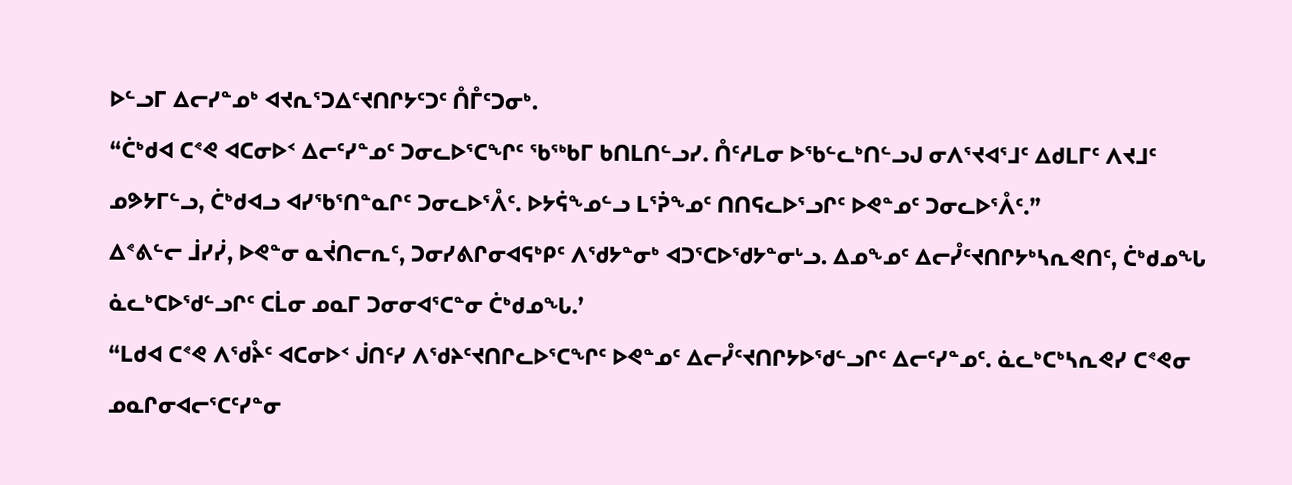ᐅᓪᓗᒥ ᐃᓕᓯᓐᓄᒃ ᐊᔪᕆᕐᑐᐃᑦᔪᑎᒋᔭᑦᑐᑦ ᑍᒤᑦᑐᓂᒃ.
“ᑖᒃᑯᐊ ᑕᕝᕙ ᐊᑕᓂᐅᑉ ᐃᓕᑦᓯᓐᓄᑦ ᑐᓂᓚᐅᕐᑕᖏᑦ ᖃᖅᑲᒥ ᑲᑎᒪᑎᓪᓗᓯ. ᑍᑦᓱᒪᓂ ᐅᖃᓪᓚᒃᑎᓪᓗᒍ ᓂᐱᕐᔪᐊᕐᒧᑦ ᐃᑯᒪᒥᑦ ᐱᔪᒧᑦ ᓄᕗᔭᒥᓪᓗ, ᑖᒃᑯᐊᓗ ᐊᓯᖃᕐᑎᓐᓇᒋᑦ ᑐᓂᓚᐅᕐᐰᑦ. ᐅᔭᕌᖕᓄᓪᓗ ᒪᕐᕉᖕᓄᑦ ᑎᑎᕋᓚᐅᕐᓗᒋᑦ ᐅᕙᓐᓄᑦ ᑐᓂᓚᐅᕐᐰᑦ.”
ᐃᕝᕕᓪᓕ ᒨᓯᓰ, ᐅᕙᓐᓂ ᓇᔫᑎᓕᕆᑦ, ᑐᓂᓯᕕᒋᓂᐊᕋᒃᑭᑦ ᐱᖁᔭᓐᓂᒃ ᐊᑐᕐᑕᐅᖁᔭᓐᓂᒡᓗ. ᐃᓄᖕᓄᑦ ᐃᓕᓮᑦᔪᑎᒋᔭᒃᓴᕆᕙᑎᑦ, ᑖᒃᑯᓄᖓ ᓈᓚᒃᑕᐅᖁᓪᓗᒋᑦ ᑕᒫᓂ ᓄᓇᒥ ᑐᓂᓂᐊᕐᑕᓐᓂ ᑖᒃᑯᓄᖓ.’
“ᒪᑯᐊ ᑕᕝᕙ ᐱᖁᔧᑦ ᐊᑕᓂᐅᑉ ᒎᑎᑦᓯ ᐱᖁᔨᑦᔪᑎᒋᓚᐅᕐᑕᖏᑦ ᐅᕙᓐᓄᑦ ᐃᓕᓮᑦᔪᑎᒋᔭᐅᖁᓪᓗᒋᑦ ᐃᓕᑦᓯᓐᓄᑦ. ᓈᓚᒃᑕᒃᓴᕆᕙᓯ ᑕᕝᕙᓂ ᓄᓇᒋᓂᐊᓕᕐᑕᑦᓯᓐᓂ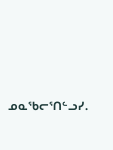ᓄᓇᖃᓕᕐᑎᓪᓗᓯ.